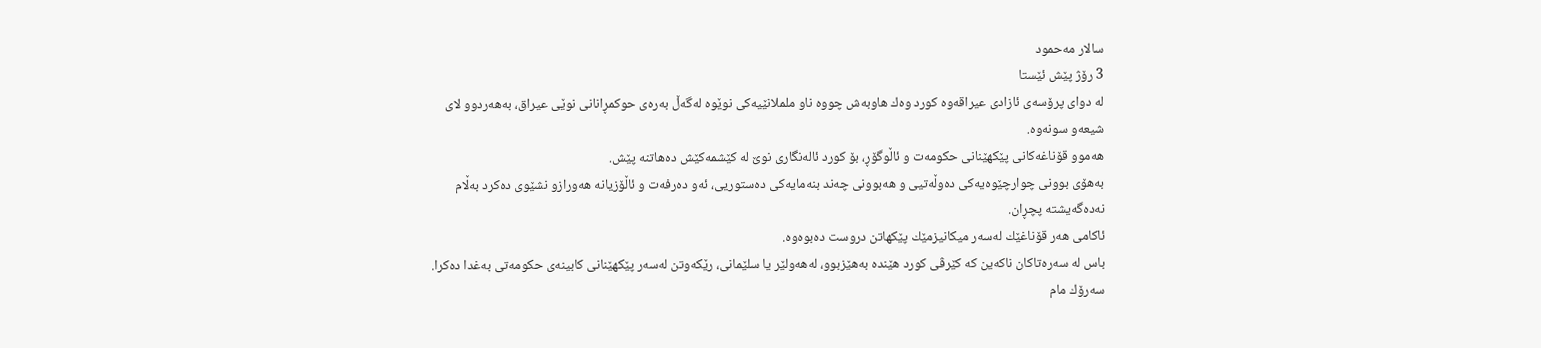سالار مەحمود
3 رۆژ پێش ئێستا
لە دوای پرۆسەی ئازادی عیراقەوە كورد وەك هاوبەش چووە ناو ململانێیەكی نوێوە لەگەڵ بەرەی حوكمڕانانی نوێی عیراق، بەهەردوو لای شیعەو سونەوە.
هەموو قۆناغەكانی پێكهێنانی حكومەت و ئاڵوگۆڕ، بۆ كورد ئالەنگاری نوێ لە كێشمەكێش دەهاتنە پێش.
بەهۆی بوونی چوارچێوەیەكی دەوڵەتیی و هەبوونی چەند بنەمایەكی دەستوریی، ئەو دەرفەت و ئاڵۆزیانە هەورازو نشێوی دەكرد بەڵام نەدەگەیشتە پچڕان.
ئاكامی هەر قۆناغێك لەسەر میكانیزمێك پێكهاتن دروست دەبوەوە.
باس لە سەرەتاكان ناكەین كە كێرڤی كورد هێندە بەهێزبوو، لەهەولێر یا سلێمانی، رێكەوتن لەسەر پێكهێنانی كابینەی حكومەتی بەغدا دەكرا.
سەرۆك مام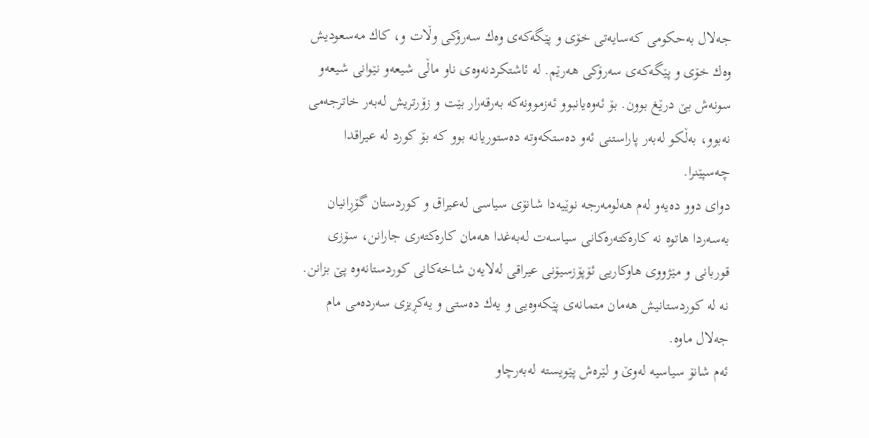جەلال بەحكومی كەسایەتی خۆی و پێگەكەی وەك سەرۆكی وڵات و، كاك مەسعودیش وەك خۆی و پێگەكەی سەرۆكی هەرێم. لە ئاشتكردنەوەی ناو ماڵی شیعەو نێوانی شیعەو سونەش بێ درێغ بوون. بۆ ئەوەیانبوو ئەزموونەكە بەرقەرار بێت و زۆرتریش لەبەر خاترجەمی نەبوو، بەڵكو لەبەر پاراستنی ئەو دەستكەوتە دەستوریانە بوو كە بۆ كورد لە عیراقدا چەسپێنرا.
دوای دوو دەیەو لەم هەلومەرجە نوێیەدا شانۆی سیاسی لەعیراق و كوردستان گۆڕانیان بەسەردا هاتوە نە كارەكتەرەكانی سیاسەت لەبەغدا هەمان كارەكتەری جارانن، سۆزی قوربانی و مێژووی هاوكاریی ئۆپۆزسیۆنی عیراقی لەلایەن شاخەكانی كوردستانەوە پێ بزانن.
نە لە كوردستانیش هەمان متمانەی پێكەوەیی و یەك دەستی و یەكڕیزی سەردەمی مام جەلال ماوە.
ئەم شانۆ سیاسیە لەوێ و لێرەش پێویستە لەبەرچاو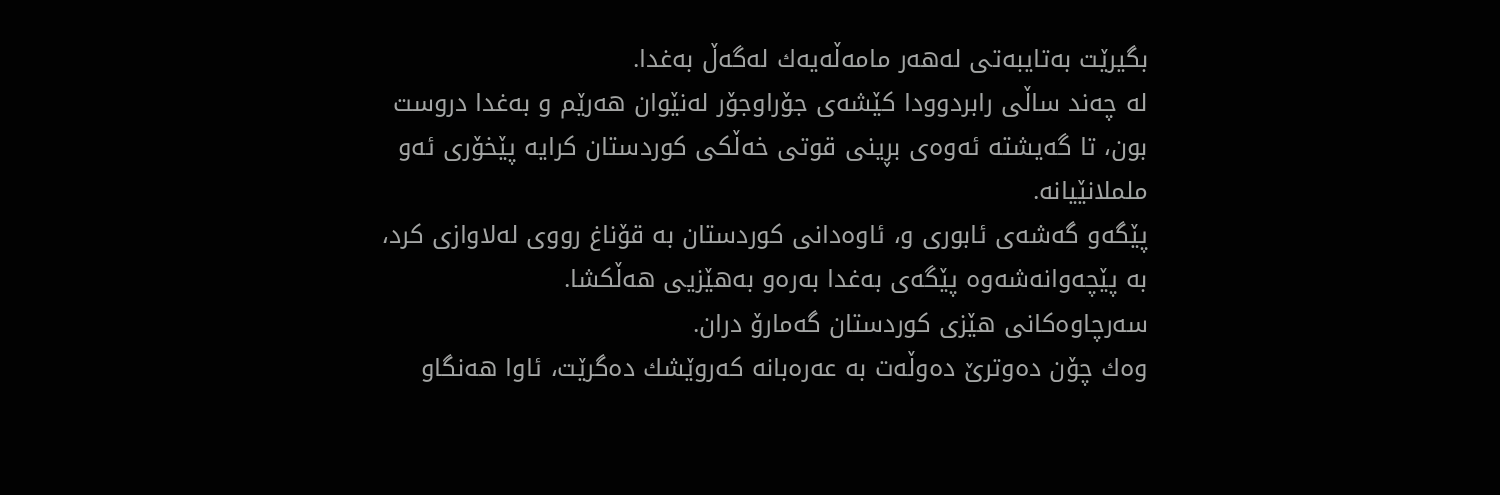بگیرێت بەتایبەتی لەهەر مامەڵەیەك لەگەڵ بەغدا.
لە چەند ساڵی رابردوودا كێشەی جۆراوجۆر لەنێوان هەرێم و بەغدا دروست بون، تا گەیشتە ئەوەی بڕینی قوتی خەڵكی كوردستان كرایە پێخۆری ئەو ململانێیانە.
پێگەو گەشەی ئابوری و، ئاوەدانی كوردستان بە قۆناغ رووی لەلاوازی كرد، بە پێچەوانەشەوە پێگەی بەغدا بەرەو بەهێزیی هەڵكشا.
سەرچاوەكانی هێزی كوردستان گەمارۆ دران.
وەك چۆن دەوترێ دەوڵەت بە عەرەبانە كەروێشك دەگرێت، ئاوا هەنگاو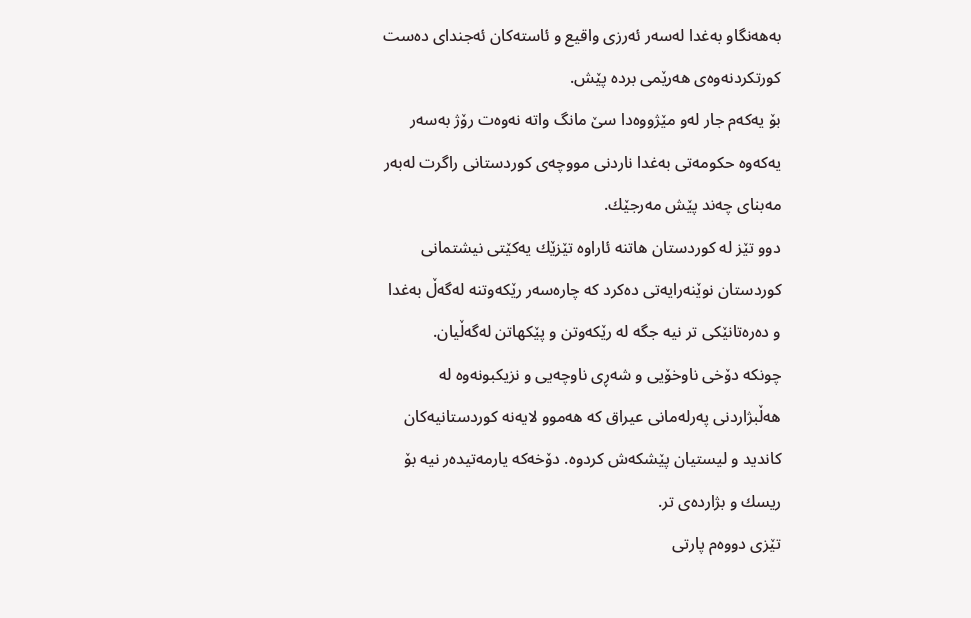بەهەنگاو بەغدا لەسەر ئەرزی واقیع و ئاستەكان ئەجندای دەست كورتكردنەوەی هەرێمی بردە پێش.
بۆ یەكەم جار لەو مێژووەدا سێ مانگ واتە نەوەت رۆژ بەسەر یەكەوە حكومەتی بەغدا ناردنی مووچەی كوردستانی راگرت لەبەر مەبنای چەند پێش مەرجێك.
دوو تێز لە كوردستان هاتنە ئاراوە تێزێك یەكێتی نیشتمانی كوردستان نوێنەرایەتی دەكرد كە چارەسەر رێكەوتنە لەگەڵ بەغدا و دەرەتانێكی تر نیە جگە لە رێكەوتن و پێكهاتن لەگەڵیان.
چونكە دۆخی ناوخۆیی و شەڕی ناوچەیی و نزیكبونەوە لە هەڵبژاردنی پەرلەمانی عیراق كە هەموو لایەنە كوردستانیەكان كاندید و لیستیان پێشكەش كردوە. دۆخەكە یارمەتیدەر نیە بۆ ریسك و بژاردەی تر.
تێزی دووەم پارتی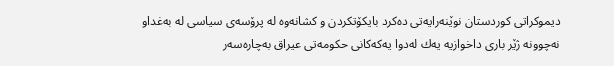دیموكراتی كوردستان نوێنەرایەتی دەكرد بایكۆتكردن و كشانەوە لە پرۆسەی سیاسی لە بەغداو نەچوونە ژێر باری داخوازیە یەك لەدوا یەكەكانی حكومەتی عیراق بەچارەسەر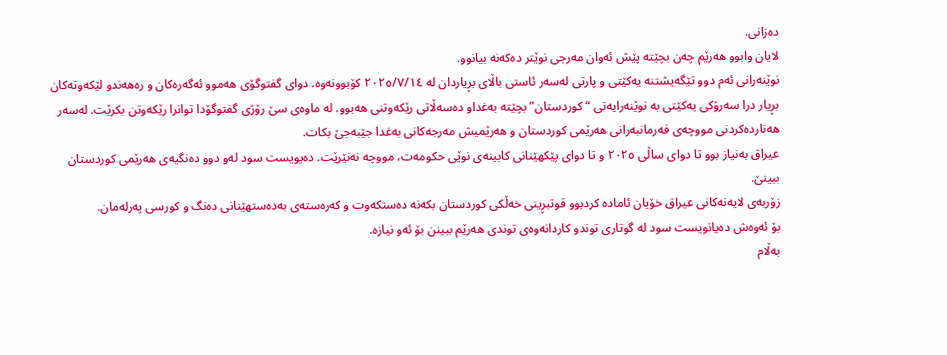دەزانی.
لایان وابوو هەرێم چەن بچێتە پێش ئەوان مەرجی نوێتر دەكەنە بیانوو.
نوێنەرانی ئەم دوو تێگەیشتنە یەكێتی و پارتی لەسەر ئاستی باڵای بڕیاردان لە ٢٠٢٥/٧/١٤ كۆبوونەوە. دوای گفتوگۆی هەموو ئەگەرەكان و رەهەندو لێكەوتەكان بڕیار درا سەرۆكی یەكێتی بە نوێنەرایەتی “ كوردستان” بچێتە بەغداو دەسەڵاتی رێكەوتنی هەبوو. لە ماوەی سێ رۆژی گفتوگۆدا توانرا رێكەوتن بكرێت. لەسەر هەناردەكردنی مووچەی فەرمانبەرانی هەرێمی كوردستان و هەرێمیش مەرجەكانی بەغدا جێبەجێ بكات.
عیراق بەنیاز بوو تا دوای ساڵی ٢٠٢٥ و تا دوای پێكهێنانی كابینەی نوێی حكومەت، مووچە نەنێرێت. دەیویست سود لەو دوو دەنگیەی هەرێمی كوردستان ببینێ.
زۆربەی لایەنەكانی عیراق خۆیان ئامادە كردبوو قوتبڕینی خەڵكی كوردستان بكەنە دەستكەوت و كەرەستەی بەدەستهێنانی دەنگ و كورسی پەرلەمان.
بۆ ئەوەش دەیانویست سود لە گوتاری توندو كاردانەوەی توندی هەرێم ببینن بۆ ئەو نیازە.
بەڵام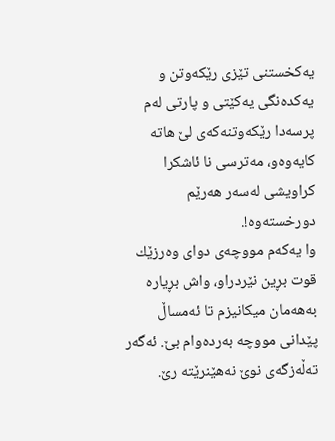یەكخستنی تێزی رێكەوتن و یەكدەنگی یەكێتی و پارتی لەم پرسەدا رێكەوتنەكەی لێ هاتە كایەوەو، مەترسی نا ئاشكرا كراویشی لەسەر هەرێم دورخستەوە!.
وا یەكەم مووچەی دوای وەرزێك قوت بڕین نێردراو، واش بڕیارە بەهەمان میكانیزم تا ئەمساڵ پێدانی مووچە بەردەوام بێ. ئەگەر تەڵەزگەی نوێ نەهێنرێتە رێ.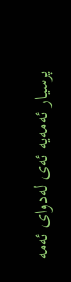پرسیار ئەمەیە ئەی لەدوای ئەمە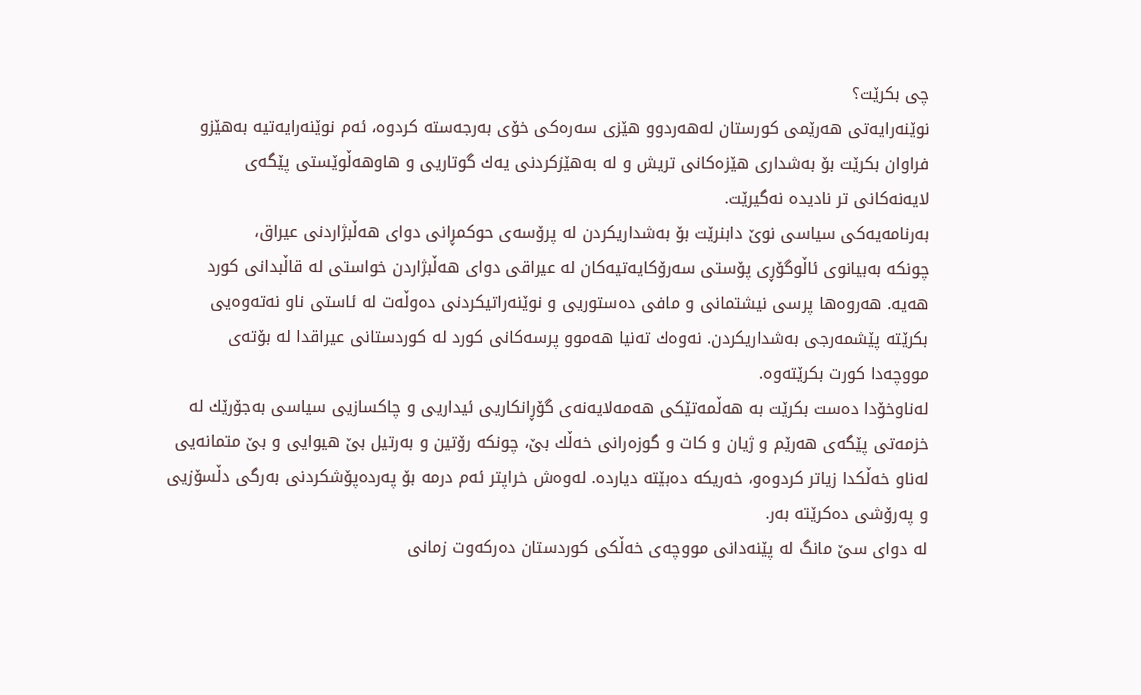چی بكرێت؟
نوێنەرایەتی هەرێمی كورستان لەهەردوو هێزی سەرەكی خۆی بەرجەستە كردوە، ئەم نوێنەرایەتیە بەهێزو فراوان بكرێت بۆ بەشداری هێزەكانی تریش و لە بەهێزكردنی یەك گوتاریی و هاوهەڵوێستی پێگەی لایەنەكانی تر نادیدە نەگیرێت.
بەرنامەیەكی سیاسی نوێ دابنرێت بۆ بەشداریكردن لە پرۆسەی حوكمڕانی دوای هەڵبژاردنی عیراق،
چونكە بەبیانوی ئاڵوگۆڕی پۆستی سەرۆكایەتیەكان لە عیراقی دوای هەڵبژاردن خواستی لە قاڵبدانی كورد هەیە. هەروەها پرسی نیشتمانی و مافی دەستوریی و نوێنەراتیكردنی دەوڵەت لە ئاستی ناو نەتەوەیی بكرێتە پێشمەرجی بەشداریكردن. نەوەك تەنیا هەموو پرسەكانی كورد لە كوردستانی عیراقدا لە بۆتەی مووچەدا كورت بكرێتەوە.
لەناوخۆدا دەست بكرێت بە هەڵمەتێكی هەمەلایەنەی گۆڕانكاریی ئیداریی و چاكسازیی سیاسی بەجۆرێك لە خزمەتی پێگەی هەرێم و ژیان و كات و گوزەرانی خەڵك بێ، چونكە رۆتین و بەرتیل بێ هیوایی و بێ متمانەیی لەناو خەڵكدا زیاتر كردوەو، خەریكە دەبێتە دیاردە. لەوەش خراپتر ئەم درمە بۆ پەردەپۆشكردنی بەرگی دڵسۆزیی و پەرۆشی دەكرێتە بەر.
لە دوای سێ مانگ لە پێنەدانی مووچەی خەڵكی كوردستان دەركەوت زمانی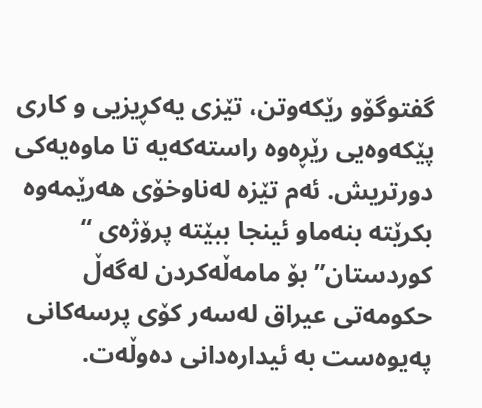گفتوگۆو رێكەوتن، تێزی یەكڕیزیی و كاری پێكەوەیی رێڕەوە راستەكەیە تا ماوەیەكی دورتریش. ئەم تێزە لەناوخۆی هەرێمەوە بكرێتە بنەماو ئینجا ببێتە پرۆژەی “ كوردستان” بۆ مامەڵەكردن لەگەڵ حكومەتی عیراق لەسەر كۆی پرسەكانی پەیوەست بە ئیدارەدانی دەوڵەت.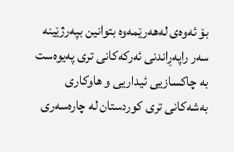بۆ ئەوەی لەهەرێمەوە بتوانین بپەرژێینە سەر راپەڕاندنی ئەركەكانی تری پەیوەست بە چاكسازیی ئیداریی و هاوكاری بەشەكانی تری كوردستان لە چارەسەری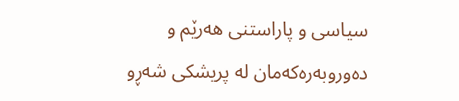سیاسی و پاراستنی هەرێم و دەوروبەرەكەمان لە پریشكی شەڕو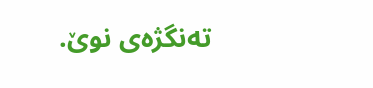تەنگژەی نوێ.